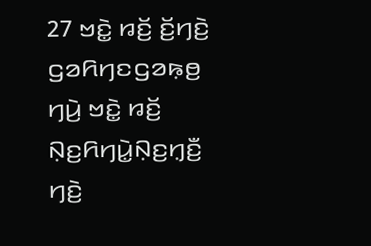27 ꤠꤢꤧ꤭ ꤙꤢꤩ꤬ ꤢꤩ꤬ꤚꤢꤧ꤬ ꤞꤤꤖꤚꤢꤞꤤꤒ꤫ꤥ꤬ ꤚꤣꤧ꤬ ꤠꤢꤧ꤭ ꤙꤢꤩ꤬ ꤡ꤫ꤢ꤬ꤖꤚꤣꤧ꤭ꤡ꤫ꤢ꤬ꤚ꤫ꤢꤪ꤬ ꤚꤢꤧ꤬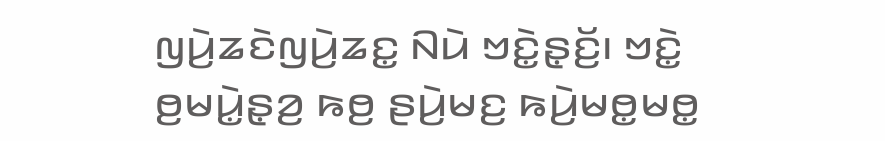ꤜꤣꤧ꤬ꤘꤢꤧꤜꤣꤧ꤬ꤘꤢ꤭ ꤡꤣꤧ ꤠꤢꤧ꤭ꤔ꤫ꤢꤩ꤬꤯ ꤠꤢꤧ꤭ ꤥ꤬ꤗꤣꤧ꤭ꤔ꤫ꤤ꤬ ꤒꤥ꤬ ꤔꤣꤧ꤬ꤗꤢ꤬ ꤒꤣꤧ꤬ꤗꤥ꤭ꤗꤥ꤭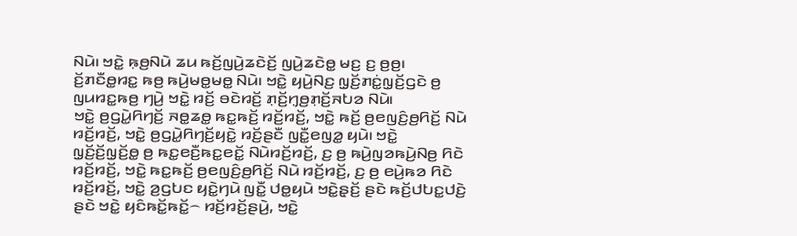ꤡꤣꤧ꤯ ꤠꤢꤧ꤭ ꤒ꤫ꤥ꤬ꤡꤣꤧ ꤘꤣ ꤒꤢꤩ꤬ꤜꤣꤧ꤬ꤘꤢꤧꤢꤩ꤬ ꤜꤣꤧ꤬ꤘꤢꤧꤥ꤭ ꤗꤢ꤬ ꤢ꤬ ꤥ꤬ꤥ꤬꤯ ꤢꤩ꤬ꤊꤢꤪꤥ꤭ꤙꤢ꤭ ꤒꤥ꤬ ꤒꤣꤧ꤬ꤗꤥ꤭ꤗꤥ꤭ ꤡꤣꤧ꤯ ꤠꤢꤧ꤭ ꤟꤣꤧ꤬ꤡꤢ꤬ ꤜ꤫ꤢꤩ꤬ꤊꤢꤦ꤭ꤜ꤫ꤢꤩ꤬ꤞꤢꤧ ꤥ꤬ ꤜꤣꤙꤢ꤭ꤒꤥ꤬ ꤚꤣꤧ꤬ ꤠꤢꤧ꤭ ꤙꤢꤩ꤬ ꤋꤢꤧꤙꤢꤩ꤬ ꤊ꤫ꤢꤩ꤬ꤚ꤫ꤥ꤬ꤊ꤫ꤢꤩ꤬ꤏꤝꤤ ꤡꤣꤧ꤯
ꤠꤢꤧ꤭ ꤥ꤬ꤞꤣꤧ꤭ꤖꤚꤢꤩ꤬ ꤏꤥ꤭ꤘꤥ꤭ ꤒꤢ꤭ꤒꤢꤩ꤬ ꤙꤢꤩ꤬ꤙꤢꤩ꤬, ꤠꤢꤧ꤭ ꤒꤢꤩ꤬ ꤥ꤬ꤕꤜꤢꤨ꤬ꤥ꤬ꤖꤢꤩ꤬ ꤡꤣꤧ ꤙꤢꤩ꤬ꤙꤢꤩ꤬, ꤠꤢꤧ꤭ ꤥ꤬ꤞꤣꤧ꤭ꤖꤚꤢꤩ꤬ꤟꤢꤧ꤭ ꤙꤢꤩ꤬ꤔꤢꤪ ꤜꤢꤪ꤭ꤕꤜꤤ꤭ ꤟꤣꤧ꤯ ꤠꤢꤧ꤭ ꤜ꤫ꤢꤩ꤬ꤢꤩ꤬ꤜ꤫ꤢꤩ꤬ꤥ꤭ ꤥ꤬ ꤒꤢ꤭ꤕꤢꤪ꤬ꤒꤢ꤭ꤕꤢꤩ꤭ ꤡꤣꤧꤙꤢꤩ꤬ꤙꤢꤩ꤬, ꤢ꤬ ꤥ꤬ ꤒꤣꤧ꤬ꤜꤤꤒꤣꤧ꤬ꤡꤥ꤬ ꤖꤢꤧ ꤙꤢꤩ꤬ꤙꤢꤩ꤬, ꤠꤢꤧ꤭ ꤒꤢ꤭ꤒꤢꤩ꤬ ꤥ꤬ꤕꤜꤢꤨ꤬ꤥ꤬ꤖꤢꤩ꤬ ꤡꤣꤧ ꤙꤢꤩ꤬ꤙꤢꤩ꤬, ꤢ꤬ ꤥ꤬ ꤕꤣꤧ꤬ꤒꤤ ꤖꤢꤧ ꤙꤢꤩ꤬ꤙꤢꤩ꤬, ꤠꤢꤧ꤭ ꤤ꤬ꤞꤝꤢ ꤟꤢꤧ꤭ꤚꤣꤧ ꤜꤢꤪ꤭ ꤓꤥ꤭ꤟꤣꤧ ꤠꤢꤧ꤭ꤔ꤫ꤢꤩ꤬ ꤔꤢꤧ ꤒꤢꤩ꤬ꤓꤝꤢ꤭ꤓꤢꤧ꤬ ꤔꤢꤧ ꤠꤢꤧ꤭ ꤟꤢꤨꤒꤢꤩ꤭ꤒꤢꤩ꤭꤮ ꤙꤢꤩ꤬ꤙꤢꤩ꤬ꤔꤣꤧ꤬, ꤠꤢꤧ꤭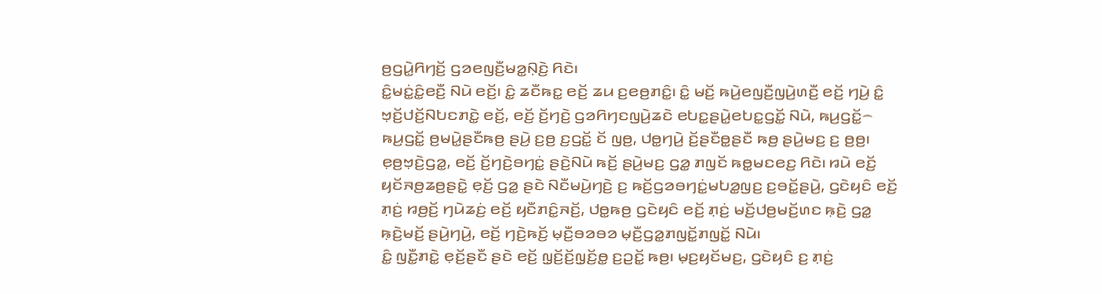ꤥ꤬ꤞꤣꤧ꤭ꤖꤚꤢꤩ꤬ ꤞꤤꤕꤜꤢꤪ꤬ꤗꤤ꤭ꤡ꤫ꤢꤧ꤬ ꤖꤢꤧ꤯
ꤢꤨ꤭ꤗꤢꤦ꤭ꤢꤨ꤭ꤕꤢꤪ꤬ ꤡꤣꤧ ꤕꤢꤩ꤬꤯ ꤢꤨ꤭ ꤘꤢꤪꤒꤢ꤭ ꤕꤢꤩ꤬ ꤘꤣ ꤢ꤬ꤕꤥ꤬ꤊꤢꤨ꤭꤯ ꤢꤨ꤭ ꤗꤢꤩ꤬ ꤒꤣꤧ꤬ꤕꤜꤢꤪ꤬ꤜꤣꤧ꤬ꤛꤢꤪ꤬ ꤕꤢꤩ꤬ ꤚꤣꤧ꤬ ꤢꤨ꤭ ꤠ꤫ꤢꤩ꤬ꤓꤢꤩ꤬ꤡꤝꤢꤊꤢꤧ꤭ ꤕꤢꤩ꤬, ꤕꤢꤩ꤬ ꤢꤩ꤬ꤚꤢꤧ꤬ ꤞꤤꤖꤚꤢꤜꤣꤧ꤬ꤘꤢꤧ ꤕꤝꤢ꤭ꤔꤣꤧ꤭ꤕꤝꤢ꤭ꤞꤢꤩ꤭ ꤡꤣꤧ, ꤒꤣ꤬ꤞꤢꤩ꤭꤮ ꤒꤣ꤬ꤞꤢꤩ꤭ ꤥ꤬ꤗꤣꤧ꤭ꤔꤢꤪꤒꤥ꤬ ꤔꤣꤧ꤬ ꤢ꤬ꤥ꤬ ꤢ꤬ꤞꤢꤩ꤭ ꤢꤩ ꤜꤥ꤬, ꤓꤥ꤭ꤚꤣꤧ꤬ ꤢꤩ꤬ꤔꤢꤪꤥ꤭ꤔꤢꤪ ꤒꤥ꤬ ꤔꤣꤧ꤬ꤗꤢ꤬ ꤢ꤬ ꤥ꤬ꤥ꤬꤯
ꤕ꤫ꤥ꤬ꤠ꤫ꤢꤧ꤬ꤞꤤ꤭, ꤕꤢꤩ꤬ ꤢꤩ꤬ꤚꤢꤧ꤬ꤋꤚꤢꤦ꤭ ꤔꤢꤧ꤬ꤡꤣꤧ ꤒꤢꤩ꤬ ꤔꤣꤧ꤬ꤗꤢ꤬ ꤞꤤ꤭ ꤊꤜꤢꤩ ꤒꤥ꤭ꤗꤢꤕꤢ꤬ ꤖꤢꤧ꤯ ꤙꤣꤧ ꤕꤢꤩ꤬ ꤟꤢꤩꤏꤥ꤬ꤘꤥ꤬ꤔꤢꤧ꤭ ꤕ꤫ꤢꤩ꤬ ꤞꤤ꤭ ꤔꤢꤧ ꤡꤢꤪꤗꤣꤧ꤬ꤚꤢꤧ꤬ ꤢ꤬ ꤒꤢꤩ꤬ꤞꤤꤋꤚꤢꤦ꤭ꤗꤝꤤ꤭ꤜꤢ꤬ ꤢ꤬ꤋꤢꤩ꤭ꤔꤣꤧ꤬, ꤞꤢꤧꤟꤢꤨ ꤕꤢꤩ꤬ ꤊ꤫ꤢꤦ꤬ ꤙꤥ꤬ꤢꤩ꤬ ꤚꤣꤧꤘꤢꤦ꤬ ꤕꤢꤩ꤬ ꤟꤢꤪꤊꤢꤨ꤭ꤏꤢꤩ꤬, ꤓꤥ꤭ꤒꤥ꤬ ꤞꤢꤧꤟꤢꤨ ꤕꤢꤩ꤬ ꤊ꤫ꤢꤦ꤬ ꤗꤢꤩ꤬ꤓꤥ꤬ꤗꤢꤩ꤬ꤛꤢ ꤒ꤫ꤢꤧ꤬ ꤞꤤ꤭ ꤒ꤫ꤢꤧ꤬ꤗꤢꤩ꤬ ꤔꤣꤧ꤬ꤚꤣꤧ꤬, ꤕꤢꤩ꤬ ꤚꤢꤧ꤬ꤒꤢꤩ꤬ ꤗ꤫ꤢꤪ꤬ꤋꤤꤋꤤ ꤗ꤫ꤢꤪ꤬ꤞꤤ꤭ꤊꤜꤢꤩ꤭ꤊꤜꤢꤩ꤭ ꤡꤣꤧ꤯
ꤢꤨ꤭ ꤜꤢꤪ꤭ꤊꤢꤧ꤭ ꤕ꤫ꤢꤩ꤬ꤔꤢꤪ ꤔꤢꤧ ꤕꤢꤩ꤬ ꤜ꤫ꤢꤩ꤬ꤢꤩ꤬ꤜ꤫ꤢꤩ꤬ꤥ꤭ ꤢ꤬ꤑꤢꤩ꤭ ꤒꤥ꤬꤯ ꤗ꤫ꤢ꤬ꤟꤢꤩꤗꤢ꤬, ꤞꤢꤧꤟꤢꤨ ꤢ꤬ ꤊ꤫ꤢꤦ꤬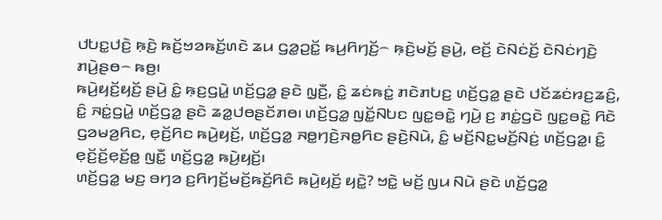ꤓꤝꤢ꤭ꤓꤢꤧ꤬ ꤒ꤫ꤢꤧ꤬ ꤒꤢꤩ꤬ꤠꤤꤒꤢꤩ꤬ꤛꤢꤧ ꤘꤣ ꤞꤤ꤭ꤑꤢꤩ꤭ ꤒꤣ꤬ꤖꤚꤢꤩ꤬꤮ ꤒ꤫ꤢꤧ꤬ꤗꤢꤩ꤬ ꤔꤣꤧ꤬, ꤕꤢꤩ꤬ ꤢꤧꤡꤢꤦꤢꤩ꤬ ꤢꤧꤡꤢꤦꤚꤢꤧ꤬ ꤊꤣꤧ꤬ꤔꤥ꤮ ꤒꤥ꤬꤯
ꤒꤣꤧ꤬ꤟꤢꤩ꤬ꤟꤢꤩ꤬ ꤔꤣꤧ꤬ ꤢꤨ꤭ ꤒ꤫ꤢ꤬ꤞꤣꤧ꤭ ꤛꤢꤩ꤬ꤞꤤ꤭ ꤔꤢꤧ ꤜ꤫ꤢꤪ꤬, ꤢꤨ꤭ ꤘꤢꤦꤒꤢꤦ꤭ ꤊꤢꤧꤊꤝꤢ꤬ ꤛꤢꤩ꤬ꤞꤤ꤭ ꤔꤢꤧ ꤓꤢꤩꤘꤢꤦꤙꤢ꤬ꤘꤢꤨ꤬, ꤢꤨ꤭ ꤏꤢꤦ꤭ꤞꤣꤧ꤭ ꤛꤢꤩ꤬ꤞꤤ꤭ ꤔꤢꤧ ꤘꤤ꤭ꤓꤥꤔꤢꤩꤊꤥ꤯ ꤛꤢꤩ꤬ꤞꤤ꤭ ꤜꤢꤩ꤭ꤡꤝꤢ ꤜꤢ꤭ꤋꤢꤧ꤭ ꤚꤣꤧ꤬ ꤢ꤬ ꤊꤢꤦ꤭ꤞꤢꤧ ꤜꤢ꤭ꤋꤢꤧ꤭ ꤖꤢꤧ ꤞꤤꤗꤤ꤬ꤖꤢ, ꤕ꤫ꤢꤩ꤬ꤖꤢ ꤒꤣꤧ꤬ꤟꤢꤩ꤬, ꤛꤢꤩ꤬ꤞꤤ꤭ ꤏꤥ꤭ꤚꤢꤧ꤬ꤏꤥ꤭ꤖꤢ ꤔꤢꤧ꤬ꤡꤣꤧ, ꤢꤨ꤭ ꤗꤢꤩ꤬ꤡꤢ꤭ꤗꤢꤩ꤬ꤡꤢꤦ꤬ ꤛꤢꤩ꤬ꤞꤤ꤭꤯ ꤢꤨ꤭ ꤕ꤫ꤢꤩ꤬ꤢꤩ꤬ꤕ꤫ꤢꤩ꤬ꤥ꤭ ꤜꤢꤪ꤭ ꤛꤢꤩ꤬ꤞꤤ꤭ ꤒꤣꤧ꤬ꤟꤢꤩ꤬꤯
ꤛꤢꤩ꤬ꤞꤤ꤭ ꤗꤢ꤬ ꤋꤚꤤ ꤢ꤬ꤖꤚꤢꤩ꤬ꤗꤢꤩ꤬ꤒꤢꤩ꤬ꤖꤢꤨ ꤒꤣꤧ꤬ꤟꤢꤩ꤬ ꤟꤢꤧ꤭? ꤠꤢꤧ꤭ ꤗꤢꤩ꤬ ꤜꤣ ꤡꤣꤧ ꤔꤢꤧ ꤛꤢꤩ꤬ꤞꤤ꤭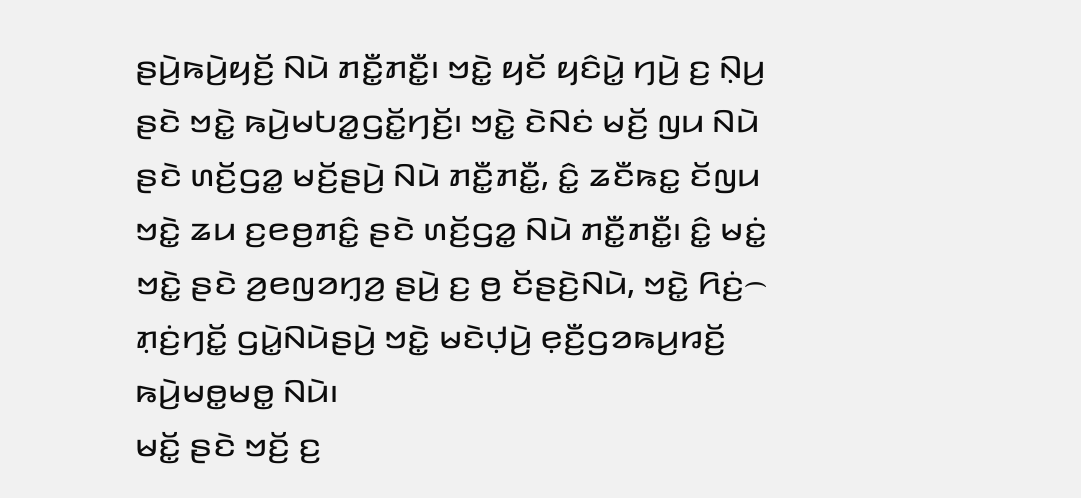ꤔꤣꤧ꤬ꤒꤣꤧ꤬ꤟꤢꤩ꤬ ꤡꤣꤧ ꤊꤢꤪ꤭ꤊꤢꤪ꤭꤯ ꤠꤢꤧ꤭ ꤟꤢꤩ ꤟꤢꤨꤣꤧ꤭ ꤚꤣꤧ꤬ ꤢ꤬ ꤡ꤫ꤣ꤬ ꤔꤢꤧ ꤠꤢꤧ꤭ ꤒꤣꤧ꤬ꤗꤝꤤ꤭ꤞꤢꤩ꤭ꤚꤢꤩ꤬꤯ ꤠꤢꤧ꤭ ꤢꤧꤡꤢꤦ ꤗꤢꤩ꤬ ꤜꤣ ꤡꤣꤧ ꤔꤢꤧ ꤛꤢꤩ꤬ꤞꤤ꤭ ꤗꤢꤩ꤬ꤔꤣꤧ꤬ ꤡꤣꤧ ꤊꤢꤪ꤭ꤊꤢꤪ꤭, ꤢꤨ꤭ ꤘꤢꤪꤒꤢ꤭ ꤢꤩꤜꤣ ꤠꤢꤧ꤭ ꤘꤣ ꤢ꤬ꤕꤥ꤬ꤊꤢꤨ꤭ ꤔꤢꤧ ꤛꤢꤩ꤬ꤞꤤ꤭ ꤡꤣꤧ ꤊꤢꤪ꤭ꤊꤢꤪ꤭꤯ ꤢꤨ꤭ ꤗꤢꤦ꤭ ꤠꤢꤧ꤭ ꤔꤢꤧ ꤤ꤬ꤕꤜꤤꤚ꤫ꤤ꤬ ꤔꤣꤧ꤬ ꤢ꤬ ꤥ꤬ ꤢꤩꤔꤢꤧ꤬ꤡꤣꤧ, ꤠꤢꤧ꤭ ꤖꤢꤦ꤬꤮ ꤊ꤫ꤢꤦ꤬ꤚꤢꤩ꤭ ꤞꤣꤧ꤭ꤡꤣꤧꤔꤣꤧ꤬ ꤠꤢꤧ꤭ ꤗꤢꤧꤓ꤫ꤣꤧ꤬ ꤕ꤫ꤢꤪ꤬ꤞꤤꤒꤣ꤬ꤙꤢꤩ꤬ ꤒꤣꤧ꤬ꤗꤥ꤭ꤗꤥ꤭ ꤡꤣꤧ꤯
ꤗꤢꤩ꤭ ꤔꤢꤧ ꤠꤢꤩ꤬ ꤢ꤬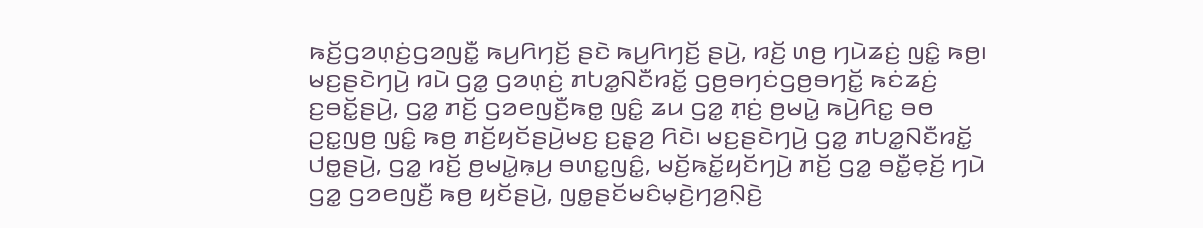ꤒꤢꤩ꤬ꤞꤤꤛ꤫ꤢꤦ꤬ꤞꤤꤜꤢꤪ꤭ ꤒꤣ꤬ꤖꤚꤢꤩ꤬ ꤔꤢꤧ ꤒꤣ꤬ꤖꤚꤢꤩ꤬ ꤔꤣꤧ꤬, ꤙꤢꤩ꤬ ꤛꤥ꤬ ꤚꤣꤧꤘꤢꤦ꤬ ꤜꤢꤨ꤭ ꤒꤥ꤬꤯ ꤗꤢ꤬ꤔꤢꤧꤚꤣꤧ꤬ ꤙꤣꤧ ꤞꤤ꤭ ꤞꤤꤛ꤫ꤢꤦ꤬ ꤊꤝꤤ꤭ꤡꤢꤪꤙꤢꤩ꤭ ꤞꤥ꤬ꤋꤚꤢꤦꤞꤥ꤬ꤋꤚꤢꤩ꤭ ꤒꤢꤦꤘꤢꤦ꤬ ꤢ꤬ꤋꤢꤩ꤭ꤔꤣꤧ꤬, ꤞꤤ꤭ ꤊꤢꤩ꤬ ꤞꤤꤕꤜꤢꤪ꤬ꤒꤥ꤭ ꤜꤢꤨ꤭ ꤘꤣ ꤞꤤ꤭ ꤊ꤫ꤢꤦ꤬ ꤥ꤬ꤗꤣꤧ꤭ ꤒꤣꤧ꤬ꤖꤢ꤭ ꤋꤥ ꤑꤢ꤭ꤜꤥ꤬ ꤜꤢꤨ꤭ ꤒꤥ꤬ ꤊꤢꤩ꤬ꤟꤢꤩꤔꤣꤧ꤬ꤗꤢ꤬ ꤢ꤬ꤔ꤫ꤤ꤬ ꤖꤢꤧ꤯ ꤗꤢ꤬ꤔꤢꤧꤚꤣꤧ꤬ ꤞꤤ꤭ ꤊꤝꤤ꤭ꤡꤢꤪꤙꤢꤩ꤭ ꤓꤥ꤭ꤔꤣꤧ꤬, ꤞꤤ꤭ ꤙꤢꤩ꤬ ꤥ꤬ꤗꤣꤧ꤭ꤒ꤫ꤣ꤬ ꤋꤛꤢ꤭ꤜꤢꤨ꤭, ꤗꤢꤩ꤬ꤒꤢꤩ꤭ꤟꤢꤩꤚꤣꤧ꤬ ꤊꤢꤩ꤬ ꤞꤤ꤭ ꤋꤢꤪ꤭ꤕ꤫ꤢꤩ꤬ ꤚꤣꤧ ꤞꤤ꤭ ꤞꤤꤕꤜꤢꤪ꤬ ꤒꤥ꤬ ꤟꤢꤩꤔꤣꤧ꤬, ꤜꤥ꤭ꤔꤢꤩꤗꤢꤨꤗ꤫ꤢꤧ꤬ꤚꤤ꤬ꤡ꤫ꤢꤧ꤬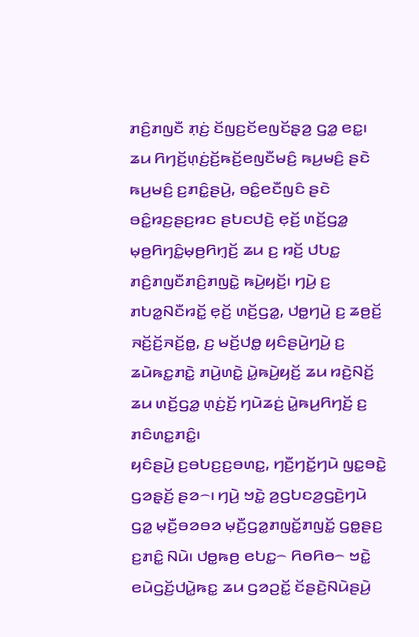ꤊꤢꤨ꤬ꤊꤜꤢꤪ ꤊ꤫ꤢꤦ꤬ ꤢꤩꤜꤢ꤬ꤢꤩꤕꤜꤢꤩꤔ꤫ꤤ꤬ ꤞꤤ꤭ ꤕꤢ꤭꤯
ꤘꤣ ꤖꤚꤢꤩ꤬ꤛ꤫ꤢꤦ꤬ꤢꤩ꤬ꤒꤢꤩ꤬ꤕꤜꤢꤪꤗꤢꤨ꤬ ꤒꤣ꤬ꤗꤢꤨ꤬ ꤔꤢꤧ ꤒꤣ꤬ꤗꤢꤨ꤬ ꤢ꤬ꤊꤢꤨ꤭ꤔꤣꤧ꤬, ꤋꤢꤨ꤭ꤕꤢꤪꤜꤢꤨ ꤔꤢꤧ ꤋꤢꤨ꤭ꤙꤢ꤬ꤔꤢ꤬ꤙꤢ ꤔꤝꤢꤓꤢꤧ꤬ ꤕ꤫ꤢꤩ꤬ ꤛꤢꤩ꤬ꤞꤤ꤭ ꤗ꤫ꤥ꤬ꤖꤚꤢꤨ꤭ꤗ꤫ꤥ꤬ꤖꤚ꤫ꤢꤩ꤬ ꤘꤣ ꤢ꤬ ꤙꤢꤩ꤬ ꤓꤝꤢ꤭ ꤊꤢꤨ꤬ꤊꤜꤢꤪꤊꤢꤨ꤬ꤊꤜꤢꤧ꤭ ꤒꤣꤧ꤬ꤟꤢꤩ꤬꤯ ꤚꤣꤧ꤬ ꤢ꤬ ꤊꤝꤤ꤭ꤡꤢꤪꤙꤢꤩ꤭ ꤕ꤫ꤢꤩ꤬ ꤛꤢꤩ꤬ꤞꤤ꤭, ꤓꤥ꤭ꤚꤣꤧ꤬ ꤢ꤬ ꤘꤥ꤬ꤢꤩ꤬ ꤏꤢꤩ꤬ꤢꤩ꤬ꤏꤢꤩ꤬ꤥ꤭, ꤢ꤬ ꤗꤢꤩ꤬ꤓꤥ꤭ ꤟꤢꤨꤔꤣꤧ꤬ꤚꤣꤧ꤬ ꤢ꤬ ꤘꤣꤧꤒꤢ꤭ꤊꤢꤧ꤭ ꤊꤣꤧ꤬ꤛꤢꤧ꤭ ꤣꤧ꤭ꤒꤣꤧ꤬ꤟꤢꤩ꤬ ꤘꤣ ꤙꤢꤧ꤬ꤡꤢꤩ꤬ ꤘꤣ ꤛꤢꤩ꤬ꤞꤤ꤭ ꤛ꤫ꤢꤦ꤬ꤢꤩ꤬ ꤚꤣꤧꤘꤢꤦ꤬ ꤣꤧ꤭ꤒꤣ꤬ꤖꤚꤢꤩ꤬ ꤢ꤬ ꤊꤢꤨꤛꤢ꤭ꤊꤢꤨ꤭꤯
ꤟꤢꤨꤔꤣꤧ꤬ ꤢ꤬ꤋꤝꤢ꤬ꤢ꤬ꤋꤛꤢ꤭, ꤚꤢꤪ꤬ꤚꤢꤩ꤭ꤚꤣꤧ ꤜꤢ꤭ꤋꤢꤧ꤭ ꤞꤤꤔ꤫ꤢꤩ꤬ ꤔꤤ꤮꤯ ꤚꤣꤧ꤬ ꤠꤢꤧ꤭ ꤤ꤬ꤞꤝꤢꤤ꤬ꤞꤢꤧ꤬ꤚꤣꤧ ꤞꤤ꤭ ꤗ꤫ꤢꤪ꤬ꤋꤤꤋꤤ ꤗ꤫ꤢꤪ꤬ꤞꤤ꤭ꤊꤜꤢꤩ꤭ꤊꤜꤢꤩ꤭ ꤞꤥ꤭ꤔꤢ꤬ ꤢ꤬ꤊꤢꤨ꤭ ꤡꤣꤧ꤯ ꤓꤥ꤭ꤒꤥ꤬ ꤕꤝꤢ꤭꤮ ꤖꤥꤖꤥ꤮ ꤠꤢꤧ꤭ ꤕꤣꤧꤞꤢꤩ꤬ꤓꤣꤧ꤭ꤒꤢ꤭ ꤘꤣ ꤞꤤꤑꤢꤩ꤭ ꤢꤩꤔꤢꤧ꤬ꤡꤣꤧꤔꤣꤧ꤬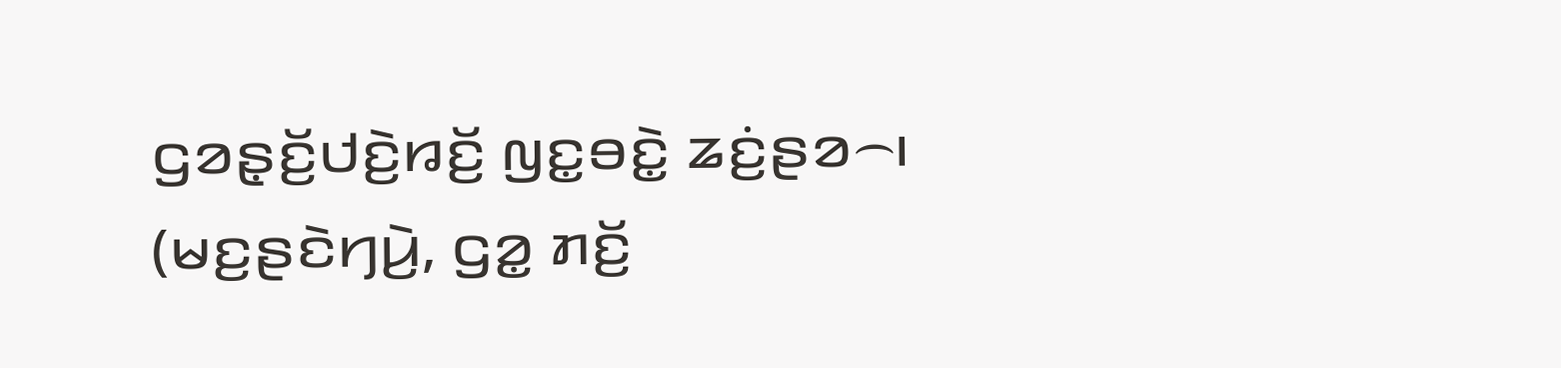ꤞꤤꤔ꤫ꤢꤩ꤬ꤓꤢꤧ꤬ꤙꤢꤩ꤬ ꤜꤢ꤭ꤋꤢꤧ꤭ ꤘꤢꤦ꤬ꤔꤤ꤮꤯
(ꤗꤢ꤬ꤔꤢꤧꤚꤣꤧ꤬, ꤞꤤ꤭ ꤊꤢꤩ꤬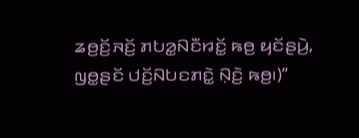ꤘꤥ꤬ꤢꤩ꤬ꤏꤢꤩ꤬ ꤊꤝꤤ꤭ꤡꤢꤪꤙꤢꤩ꤭ ꤒꤥ꤬ ꤟꤢꤩꤔꤣꤧ꤬, ꤜꤥ꤭ꤔꤢꤩ ꤓꤢꤩ꤬ꤡꤝꤢꤊꤢꤧ꤭ ꤡ꤫ꤢꤧ꤬ ꤒꤥ꤬꤯)”